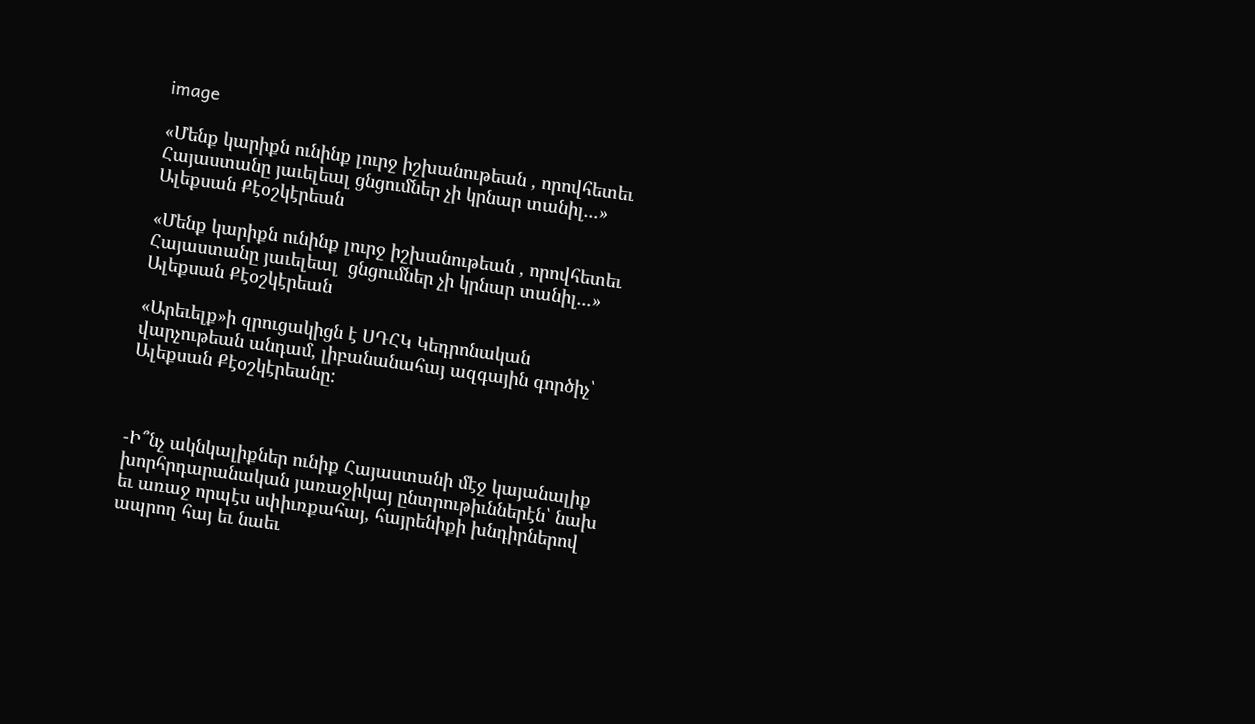image

«Մենք կարիքն ունինք լուրջ իշխանութեան , որովհետեւ Հայաստանը յաւելեալ ցնցումներ չի կրնար տանիլ...» Ալեքսան Քէօշկէրեան

«Մենք կարիքն ունինք լուրջ իշխանութեան , որովհետեւ Հայաստանը յաւելեալ  ցնցումներ չի կրնար տանիլ...» Ալեքսան Քէօշկէրեան

«Արեւելք»ի զրուցակիցն է ՍԴՀԿ Կեդրոնական վարչութեան անդամ, լիբանանահայ ազգային գործիչ՝ Ալեքսան Քէօշկէրեանը:



-Ի՞նչ ակնկալիքներ ունիք Հայաստանի մէջ կայանալիք  խորհրդարանական յառաջիկայ ընտրութիւններէն՝ նախ եւ առաջ որպէս սփիւռքահայ, հայրենիքի խնդիրներով ապրող հայ եւ նաեւ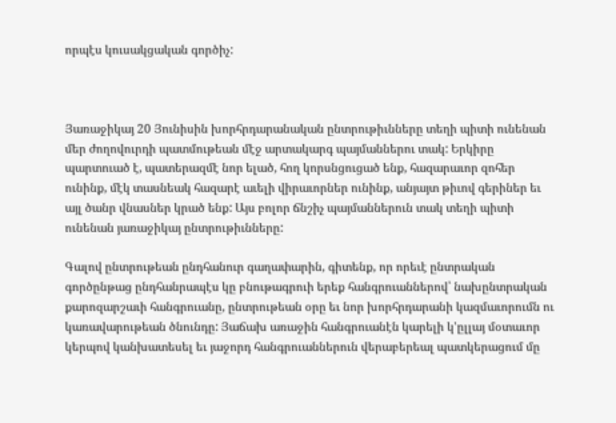որպէս կուսակցական գործիչ:



Յառաջիկայ 20 Յունիսին խորհրդարանական ընտրութիւնները տեղի պիտի ունենան մեր ժողովուրդի պատմութեան մէջ արտակարգ պայմաններու տակ: Երկիրը պարտուած է, պատերազմէ նոր ելած, հող կորսնցուցած ենք, հազարաւոր զոհեր ունինք, մէկ տասնեակ հազարէ աւելի վիրաւորներ ունինք, անյայտ թիւով գերիներ եւ այլ ծանր վնասներ կրած ենք: Այս բոլոր ճնշիչ պայմաններուն տակ տեղի պիտի ունենան յառաջիկայ ընտրութիւնները:

Գալով ընտրութեան ընդհանուր գաղափարին, գիտենք, որ որեւէ ընտրական գործընթաց ընդհանրապէս կը բնութագրուի երեք հանգրուաններով՝ նախընտրական քարոզարշաւի հանգրուանը, ընտրութեան օրը եւ նոր խորհրդարանի կազմաւորումն ու կառավարութեան ծնունդը: Յաճախ առաջին հանգրուանէն կարելի կ'ըլլայ մօտաւոր կերպով կանխատեսել եւ յաջորդ հանգրուաններուն վերաբերեալ պատկերացում մը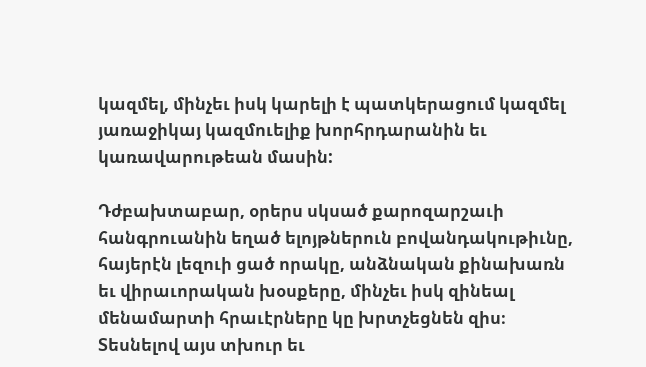կազմել, մինչեւ իսկ կարելի է պատկերացում կազմել յառաջիկայ կազմուելիք խորհրդարանին եւ կառավարութեան մասին:

Դժբախտաբար, օրերս սկսած քարոզարշաւի հանգրուանին եղած ելոյթներուն բովանդակութիւնը, հայերէն լեզուի ցած որակը, անձնական քինախառն եւ վիրաւորական խօսքերը, մինչեւ իսկ զինեալ մենամարտի հրաւէրները կը խրտչեցնեն զիս։ Տեսնելով այս տխուր եւ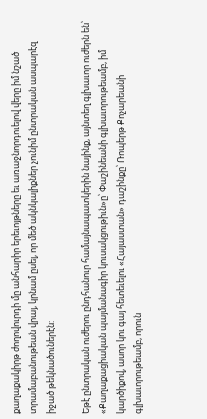քաղաքակիրթ ժողովուրդի մը անհարիր երեւոյթները եւ առաջնորդուելով վերը իմ նշած տրամաբանութեան վրայ, կրնամ ըսել, որ մեծ ակնկալիքներ չունիմ ընտրական ասպարէզ իջած թեկնածուներէն:

Եթէ ընտրական ուժերու ընդհանուր համայնապատկերին նայինք, այնտեղ գլխաւոր ուժերն են՝ «Քաղաքացիական պայմանագիր կուսակցութիւն»ը՝ Փաշինեանի գլխաւորութեամբ, իմ կարծիքով, ասոր կու գայ հետեւելու «Հայաստան» դաշինքը՝ Ռոպերթ Քոչարեանի գլխաւորութեամբ, որուն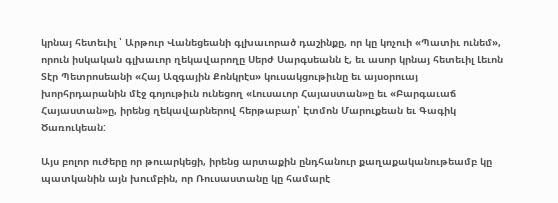կրնայ հետեւիլ ՝ Արթուր Վանեցեանի գլխաւորած դաշինքը, որ կը կոչուի «Պատիւ ունեմ», որուն իսկական գլխաւոր ղեկավարողը Սերժ Սարգսեանն է, եւ ասոր կրնայ հետեւիլ Լեւոն Տէր Պետրոսեանի «Հայ Ազգային Քոնկրէս» կուսակցութիւնը եւ այսօրուայ խորհրդարանին մէջ գոյութիւն ունեցող «Լուսաւոր Հայաստան»ը եւ «Բարգաւաճ Հայաստան»ը, իրենց ղեկավարներով հերթաբար՝ Էտմոն Մարուքեան եւ Գագիկ Ծառուկեան:

Այս բոլոր ուժերը որ թուարկեցի, իրենց արտաքին ընդհանուր քաղաքականութեամբ կը պատկանին այն խումբին, որ Ռուսաստանը կը համարէ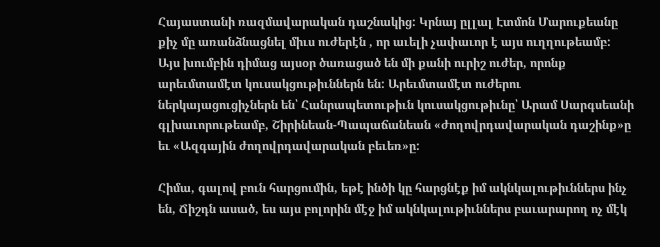Հայաստանի ռազմավարական դաշնակից: Կրնայ ըլլալ Էտմոն Մարուքեանը քիչ մը առանձնացնել միւս ուժերէն , որ աւելի չափաւոր է այս ուղղութեամբ: Այս խումբին դիմաց այսօր ծառացած են մի քանի ուրիշ ուժեր, որոնք արեւմտամէտ կուսակցութիւններն են: Արեւմտամէտ ուժերու ներկայացուցիչներն են՝ Հանրապետութիւն կուսակցութիւնը՝ Արամ Սարգսեանի գլխաւորութեամբ, Շիրինեան-Պապաճանեան «ժողովրդավարական դաշինք»ը եւ «Ազգային ժողովրդավարական բեւեռ»ը:

Հիմա, գալով բուն հարցումին, եթէ ինծի կը հարցնէք իմ ակնկալութիւններս ինչ են, Ճիշդն ասած, ես այս բոլորին մէջ իմ ակնկալութիւններս բաւարարող ոչ մէկ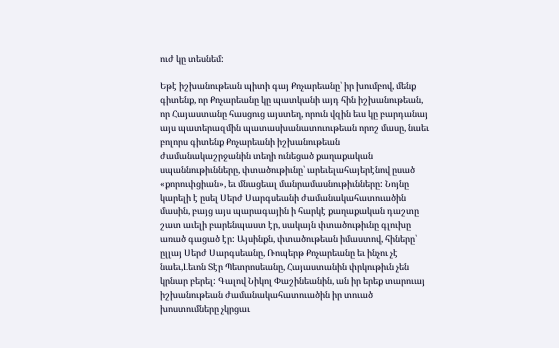ուժ կը տեսնեմ:

Եթէ իշխանութեան պիտի գայ Քոչարեանը՝ իր խումբով, մենք գիտենք, որ Քոչարեանը կը պատկանի այդ հին իշխանութեան, որ Հայաստանը հասցուց այստեղ, որուն վզին եւս կը բարդանայ այս պատերազմին պատասխանատուութեան որոշ մասը, նաեւ բոլորս գիտենք Քոչարեանի իշխանութեան ժամանակաշրջանին տեղի ունեցած քաղաքական սպաննութիւնները, փտածութիւնը՝ արեւելահայերէնով ըսած «քորուփցիան», եւ մնացեալ մանրամասնութիւնները: Նոյնը կարելի է ըսել Սերժ Սարգսեանի ժամանակահատուածին մասին, բայց այս պարագային ի հարկէ քաղաքական դաշտը շատ աւելի բարենպաստ էր, սակայն փտածութիւնը գլուխը առած գացած էր: Այսինքն, փտածութեան իմաստով, հիները՝ ըլլայ Սերժ Սարգսեանը, Ռոպերթ Քոչարեանը եւ ինչու չէ նաեւ,Լեւոն Տէր Պետրոսեանը, Հայաստանին փրկութիւն չեն կրնար բերել: Գալով Նիկոլ Փաշինեանին, ան իր երեք տարուայ իշխանութեան ժամանակահատուածին իր տուած խոստումները չկրցաւ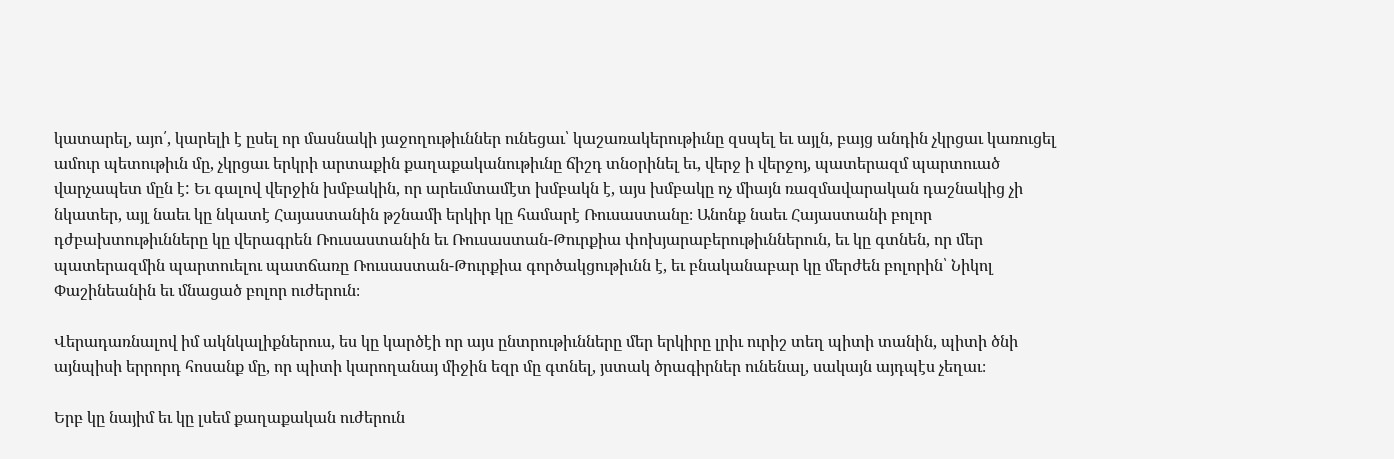կատարել, այո՛, կարելի է ըսել որ մասնակի յաջողութիւններ ունեցաւ՝ կաշառակերութիւնը զսպել եւ այլն, բայց անդին չկրցաւ կառուցել ամուր պետութիւն մը, չկրցաւ երկրի արտաքին քաղաքականութիւնը ճիշդ տնօրինել եւ, վերջ ի վերջոյ, պատերազմ պարտուած վարչապետ մըն է: Եւ գալով վերջին խմբակին, որ արեւմտամէտ խմբակն է, այս խմբակը ոչ միայն ռազմավարական դաշնակից չի նկատեր, այլ նաեւ կը նկատէ Հայաստանին թշնամի երկիր կը համարէ Ռուսաստանը։ Անոնք նաեւ Հայաստանի բոլոր դժբախտութիւնները կը վերագրեն Ռուսաստանին եւ Ռուսաստան-Թուրքիա փոխյարաբերութիւններուն, եւ կը գտնեն, որ մեր պատերազմին պարտուելու պատճառը Ռուսաստան-Թուրքիա գործակցութիւնն է, եւ բնականաբար կը մերժեն բոլորին՝ Նիկոլ Փաշինեանին եւ մնացած բոլոր ուժերուն։

Վերադառնալով իմ ակնկալիքներուս, ես կը կարծէի որ այս ընտրութիւնները մեր երկիրը լրիւ ուրիշ տեղ պիտի տանին, պիտի ծնի այնպիսի երրորդ հոսանք մը, որ պիտի կարողանայ միջին եզր մը գտնել, յստակ ծրագիրներ ունենալ, սակայն այդպէս չեղաւ։

Երբ կը նայիմ եւ կը լսեմ քաղաքական ուժերուն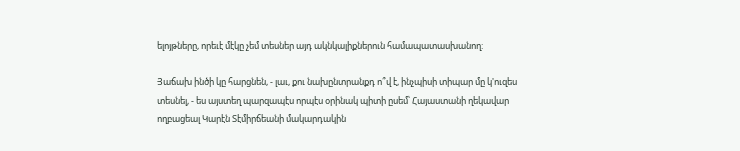ելոյթները, որեւէ մէկը չեմ տեսներ այդ ակնկալիքներուն համապատասխանող:

Յաճախ ինծի կը հարցնեն, - լաւ, քու նախընտրանքդ ո՞վ է, ինչպիսի տիպար մը կ'ուզես տեսնել, - ես այստեղ պարզապէս որպէս օրինակ պիտի ըսեմ՝ Հայաստանի ղեկավար ողբացեալ Կարէն Տէմիրճեանի մակարդակին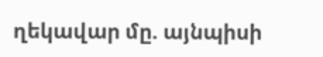ղեկավար մը. այնպիսի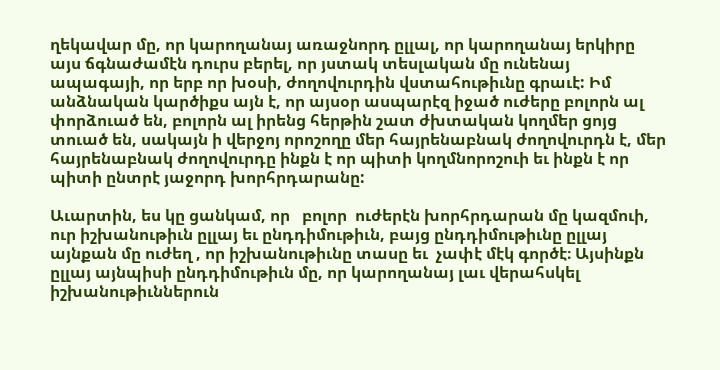ղեկավար մը, որ կարողանայ առաջնորդ ըլլալ, որ կարողանայ երկիրը այս ճգնաժամէն դուրս բերել, որ յստակ տեսլական մը ունենայ ապագայի, որ երբ որ խօսի, ժողովուրդին վստահութիւնը գրաւէ: Իմ անձնական կարծիքս այն է, որ այսօր ասպարէզ իջած ուժերը բոլորն ալ փորձուած են, բոլորն ալ իրենց հերթին շատ ժխտական կողմեր ցոյց տուած են, սակայն ի վերջոյ որոշողը մեր հայրենաբնակ ժողովուրդն է, մեր հայրենաբնակ ժողովուրդը ինքն է որ պիտի կողմնորոշուի եւ ինքն է որ պիտի ընտրէ յաջորդ խորհրդարանը:

Աւարտին, ես կը ցանկամ, որ   բոլոր  ուժերէն խորհրդարան մը կազմուի, ուր իշխանութիւն ըլլայ եւ ընդդիմութիւն, բայց ընդդիմութիւնը ըլլայ  այնքան մը ուժեղ , որ իշխանութիւնը տասը եւ  չափէ մէկ գործէ։ Այսինքն ըլլայ այնպիսի ընդդիմութիւն մը, որ կարողանայ լաւ վերահսկել իշխանութիւններուն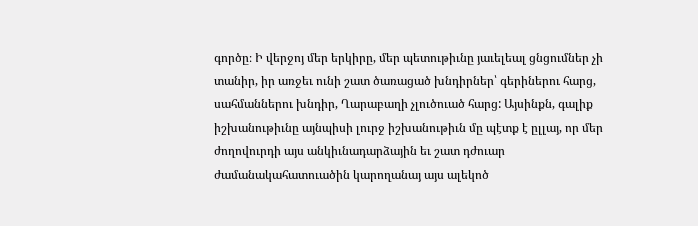գործը։ Ի վերջոյ մեր երկիրը, մեր պետութիւնը յաւելեալ ցնցումներ չի տանիր, իր առջեւ ունի շատ ծառացած խնդիրներ՝ գերիներու հարց, սահմաններու խնդիր, Ղարաբաղի չլուծուած հարց: Այսինքն, գալիք իշխանութիւնը այնպիսի լուրջ իշխանութիւն մը պէտք է ըլլայ, որ մեր ժողովուրդի այս անկիւնադարձային եւ շատ դժուար ժամանակահատուածին կարողանայ այս ալեկոծ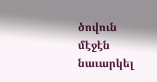ծովուն մէջէն նաւարկել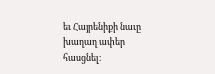եւ Հայրենիքի նաւը խաղաղ ափեր հասցնել։